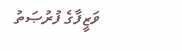ވަޒީފާގެ ފުރުޞަތު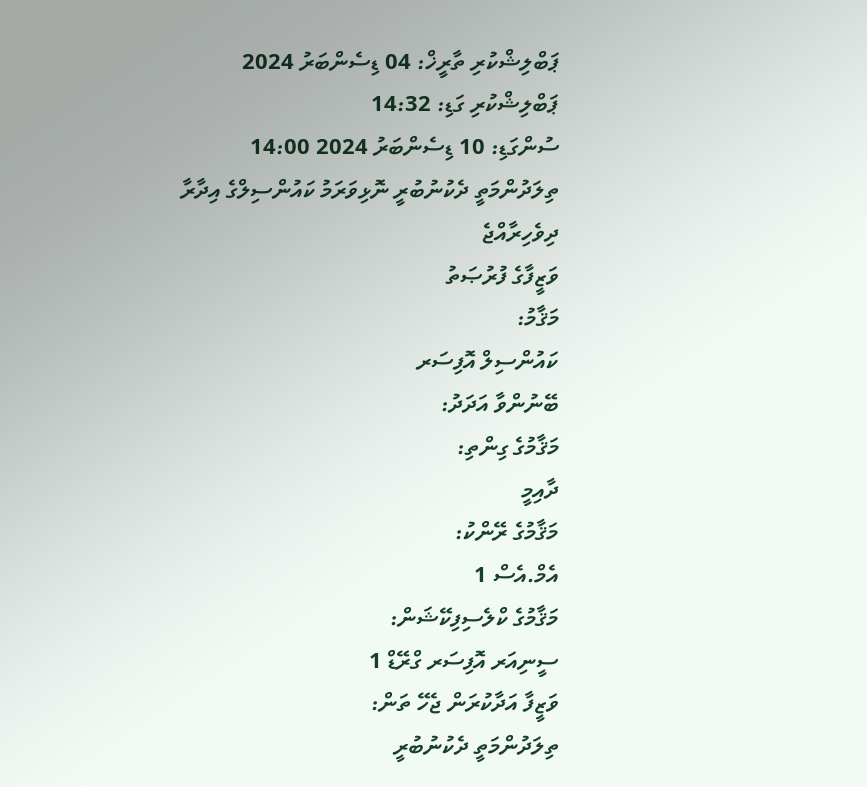ޕަބްލިޝްކުރި ތާރީޚް: 04 ޑިސެންބަރު 2024
ޕަބްލިޝްކުރި ގަޑި: 14:32
ސުންގަޑި: 10 ޑިސެންބަރު 2024 14:00
ތިލަދުންމަތީ ދެކުނުބުރީ ނޮޅިވަރަމު ކައުންސިލްގެ އިދާރާ
ދިވެހިރާއްޖެ
ވަޒީފާގެ ފުރުޞަތު
މަޤާމު:
ކައުންސިލް އޮފިސަރ
ބޭނުންވާ އަދަދު:
މަޤާމުގެ ގިންތި:
ދާއިމީ
މަޤާމުގެ ރޭންކު:
އެމް.އެސް 1
މަޤާމުގެ ކްލެސިފިކޭޝަން:
ސީނިއަރ އޮފިސަރ ގްރޭޑް 1
ވަޒީފާ އަދާކުރަން ޖެހޭ ތަން:
ތިލަދުންމަތީ ދެކުނުބުރީ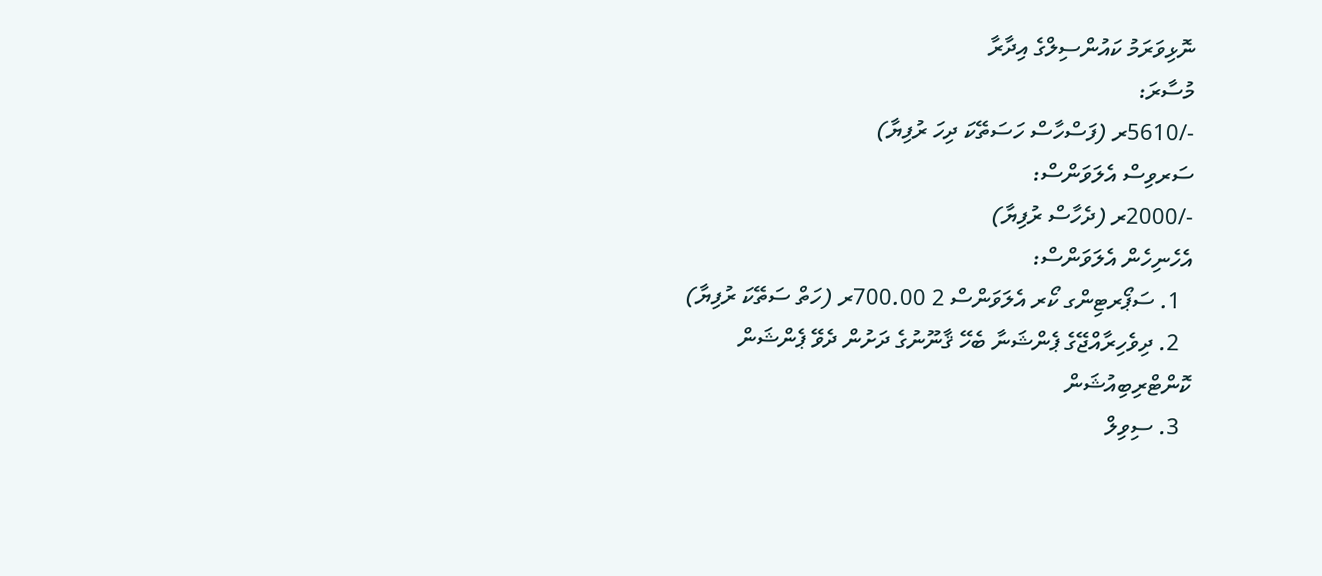ނޮޅިވަރަމު ކައުންސިލްގެ އިދާރާ
މުސާރަ:
-/5610ރ (ފަސްހާސް ހަސަތޭކަ ދިހަ ރުފިޔާ)
ސަރވިސް އެލަވަންސް:
-/2000ރ (ދެހާސް ރުފިޔާ)
އެހެނިހެން އެލަވަންސް:
  1. ސަޕޯރޓިންގ ކޯރ އެލަވަންސް 2 700.00ރ (ހަތް ސަތޭކަ ރުފިޔާ)
  2. ދިވެހިރާއްޖޭގެ ޕެންޝަނާ ބެހޭ ޤާނޫނުގެ ދަށުން ދެވޭ ޕެންޝަން ކޮންޓްރިބިއުޝަން
  3. ސިވިލް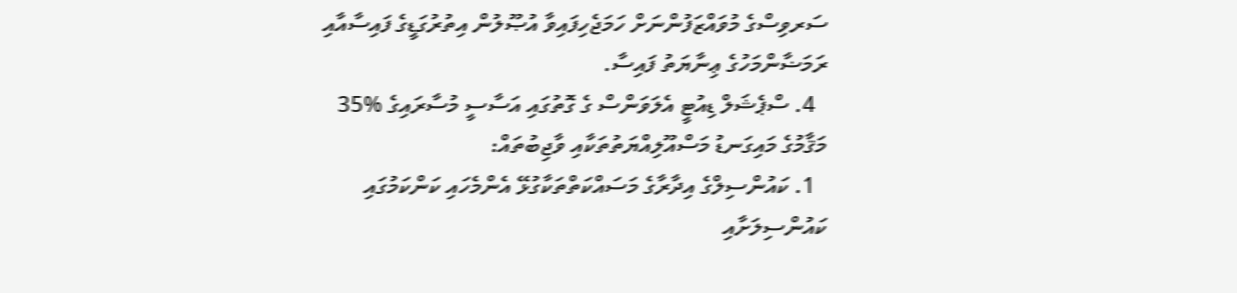ސަރވިސްގެ މުވައްޒަފުންނަށް ހަމަޖެހިފައިވާ އުޞޫލުން އިތުރުގަޑީގެ ފައިސާއާއި ރަމަޟާންމަހުގެ ޢިނާޔަތު ފައިސާ.
  4. ސްޕެޝަލް ޑިއުޓީ އެލަވަންސް ގެ ގޮތުގައި އަސާސީ މުސާރައިގެ %35
މަޤާމުގެ މައިގަނޑު މަސްއޫލިއްޔަތުތަކާއި ވާޖިބުތައް:
  1. ކައުންސިލްގެ އިދާރާގެ މަސައްކަތްތަކާގުޅޭ އެންމެހައި ކަންކަމުގައި ކައުންސިލަށާއި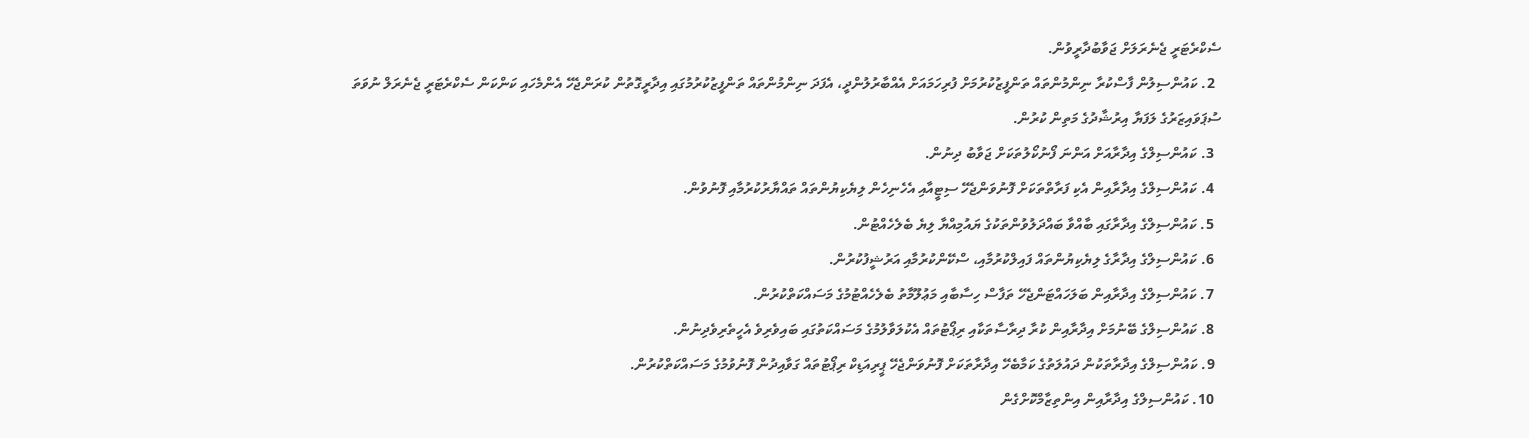ސެކްރެޓަރީ ޖެނެރަލަށް ޖަވާބުދާރީވުން.
  2. ކައުންސިލުން ފާސްކުރާ ނިންމުންތައް ތަންފީޒުކުރުމަށް ފުރިހަމައަށް އެއްބާރުލުންދީ، އެފަދަ ނިންމުންތައް ތަންފީޒުކުރުމުގައި އިދާރީގޮތުން ކުރަންޖެހޭ އެންމެހައި ކަންކަން ސެކްރެޓަރީ ޖެނެރަލް ނުވަތަ ސުޕަވައިޒަރުގެ ލަފަޔާ އިރުޝާދުގެ މަތިން ކުރުން.
  3. ކައުންސިލްގެ އިދާރާއަށް އަންނަ ފޯނުކޯލުތަކަށް ޖަވާބު ދިނުން.
  4. ކައުންސިލްގެ އިދާރާއިން އެކި ފަރާތްތަކަށް ފޮނުވަންޖެހޭ ސިޓީއާއި އެހެނިހެން ލިޔެކިޔުންތައް ތައްޔާރުކުރުމާއި ފޮނުވުން.
  5. ކައުންސިލްގެ އިދާރާގައި ބާއްވާ ބައްދަލުވުންތަކުގެ ޔައުމިއްޔާ ލިޔެ ބެލެހެއްޓުން.
  6. ކައުންސިލްގެ އިދާރާގެ ލިޔެކިޔުންތައް ފައިލްކުރުމާއި، ސްކޭންކުރުމާއި އަރުޝީފުކުރުން.
  7. ކައުންސިލްގެ އިދާރާއިން ބަލަހައްޓަންޖެހޭ ތަފާސް ހިސާބާއި މަޢުލޫމާތު ބެލެހެއްޓުމުގެ މަސައްކަތްކުރުން.
  8. ކައުންސިލްގެ ބޭނުމަށް އިދާރާއިން ކުރާ ދިރާސާތަކާއި ރިޕޯޓުތައް އެކުލަވާލުމުގެ މަސައްކަތުގައި ބައިވެރިވެ އެހީތެރިވެދިނުން.
  9. ކައުންސިލްގެ އިދާރާތަކުން ދައުލަތުގެ ކަމާބެހޭ އިދާރާތަކަށް ފޮނުވަންޖެހޭ ޕީރިއަޑިކް ރިޕޯޓުތައް ގަވާއިދުން ފޮނުވުމުގެ މަސައްކަތްކުރުން.
  10. ކައުންސިލްގެ އިދާރާއިން އިންތިޒާމްކޮށްގެން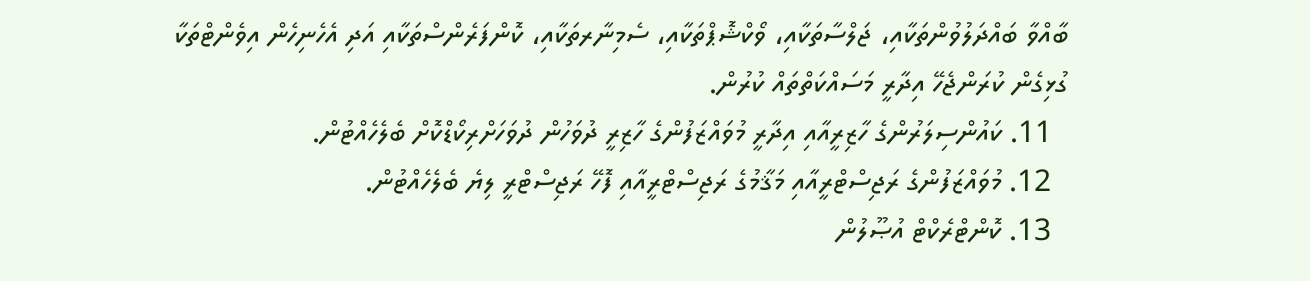ބާއްވާ ބައްދަލުވުންތަކާއި، ޖަލްސާތަކާއި، ވޯކްޝޮޕްތަކާއި، ސެމިނާރތަކާއި، ކޮންފަރެންސްތަކާއި އަދި އެހެނިހެން އިވެންޓްތަކާ ގުޅިގެން ކުރަންޖެހޭ އިދާރީ މަސައްކަތްތައް ކުރުން.
  11. ކައުންސިލަރުންގެ ހާޒިރީއާއި އިދާރީ މުވައްޒަފުންގެ ހާޒިރީ ދުވަހުން ދުވަހަށްރިކޯޑްކޮށް ބެލެހެއްޓުން.
  12. މުވައްޒަފުންގެ ރަޖިސްޓްރީއާއި މަޤާމުގެ ރަޖިސްޓްރީއާއި ފޮހޭ ރަޖިސްޓްރީ ލިޔެ ބެލެހެއްޓުން.
  13. ކޮންޓްރެކްޓް އުޞޫލުން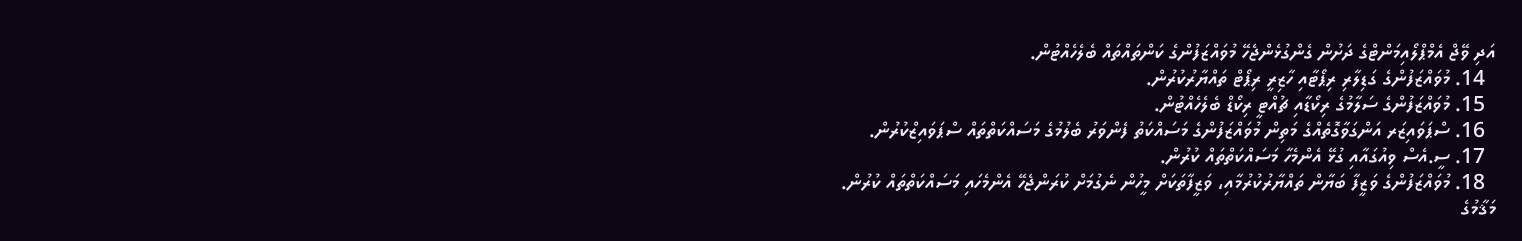އަދި ވޭޖް އެމްޕްލޯއިމަންޓްގެ ދަށުން ގެންގުޅެންޖެހޭ މުވައްޒަފުންގެ ކަންތައްތައް ބެލެހެއްޓުން.
  14. މުވައްޒަފުންގެ ގަޑިލާރި ރިޕޯޓާއި ހާޒިރީ ރިޕޯޓް ތައްޔާރުކުރުން.
  15. މުވައްޒަފުންގެ ސަލާމުގެ ރިކޯޑާއި ޗުއްޓީ ރިކޯޑް ބެލެހެއްޓުން.
  16. ސްޕަވައިޒަރ އަންގަވާގޮތެއްގެ މަތިން މުވައްޒަފުންގެ މަސައްކަތު ފެންވަރު ބެލުމުގެ މަސައްކަތްތައް ސްޕަވައިޒްކުރުން.
  17. ސީ.އެސް ވިއުގައާއި ގުޅޭ އެންމެހާ މަސައްކަތްތައް ކުރުން.
  18. މުވައްޒަފުންގެ ވަޒީފާ ބަޔާން ތައްޔާރުކުރުމާއި، ވަޒީފާތަކަށް މީހުން ނެގުމަށް ކުރަންޖެހޭ އެންމެހައި މަސައްކަތްތައް ކުރުން.
މަޤާމުގެ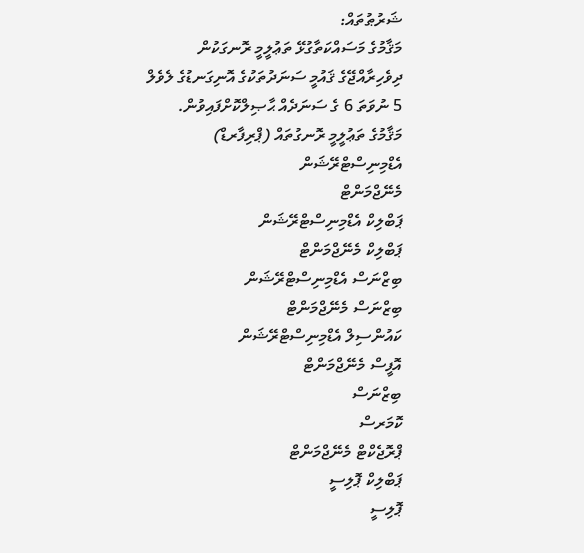ޝަރުޠުތައް:
މަޤާމުގެ މަސައްކަތާގުޅޭ ތަޢުލީމީ ރޮނގަކުން ދިވެހިރާއްޖޭގެ ޤައުމީ ސަނަދުތަކުގެ އޮނިގަނޑުގެ ލެވެލް 5 ނުވަތަ 6 ގެ ސަނަދެއް ޙާޞިލްކޮށްފައިވުން.
މަޤާމުގެ ތަޢުލީމީ ރޮނގުތައް (ޕްރިފާރޑް)
އެޑްމިނިސްޓްރޭޝަން
މެނޭޖްމަންޓް
ޕަބްލިކް އެޑްމިނިސްޓްރޭޝަން
ޕަބްލިކް މެނޭޖްމަންޓް
ބިޒްނަސް އެޑްމިނިސްޓްރޭޝަން
ބިޒްނަސް މެނޭޖްމަންޓް
ކައުންސިލް އެޑްމިނިސްޓްރޭޝަން
އޮފީސް މެނޭޖްމަންޓް
ބިޒްނަސް
ކޮމަރސް
ޕްރޮޖެކްޓް މެނޭޖްމަންޓް
ޕަބްލިކް ޕޮލިސީ
ޕޮލިސީ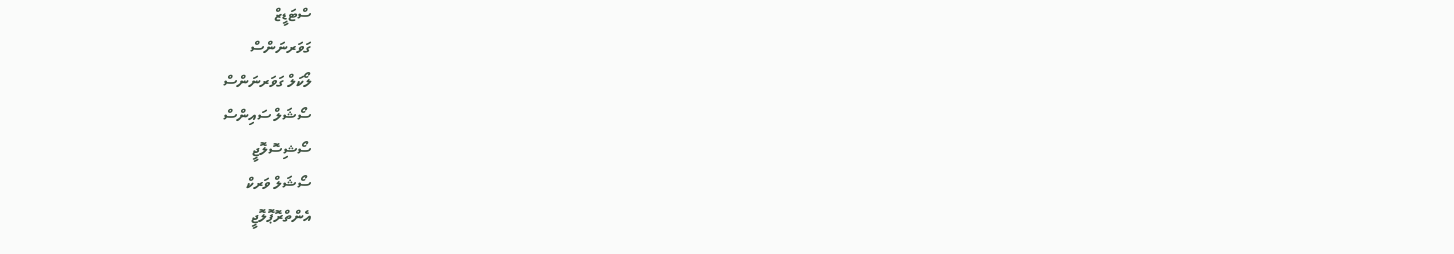ސްޓަޑީޒް
ގަވަރނަންސް
ލޯކަލް ގަވަރނަންސް
ސޯޝަލް ސައިންސް
ސޯޝިސޮލޮޖީ
ސޯޝަލް ވަރކް
އެންތްރޮޕޮލޮޖީ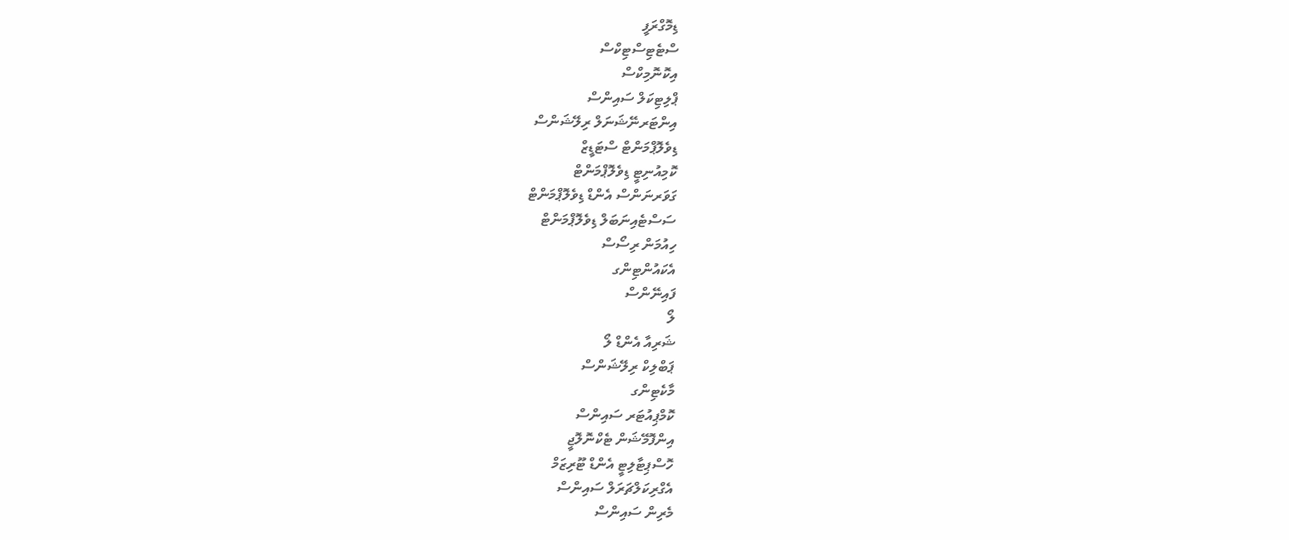ޑިމޮގްރަފީ
ސްޓެޓިސްޓިކްސް
އިކޮނޮމިކްސް
ޕްލިޓިކަލް ސައިންސް
އިންޓަރނޭޝަނަލް ރިލޭޝަންސް
ޑިވެލޮޕްމަންޓް ސްޓަޑީޒް
ކޮމިއުނިޓީ ޑިވެލޮޕްމަންޓް
ގަވަރނަންސް އެންޑް ޑިވެލޮޕްމަންޓް
ސަސްޓެއިނަބަލް ޑިވެލޮޕްމަންޓް
ހިއުމަން ރިސޯސް
އެކައުންޓިންގ
ފައިނޭންސް
ލޯ
ޝަރިއާ އެންޑް ލޯ
ޕަބްލިކް ރިލޭޝަންސް
މާކެޓިންގ
ކޮމްޕިއުޓަރ ސައިންސް
އިންފޮމޭޝަން ޓެކްނޮލޮޖީ
ހޮސްޕިޓާލިޓީ އެންޑް ޓޫރިޒަމް
އެގްރިކަލްޗަރަލް ސައިންސް
މެރިން ސައިންސް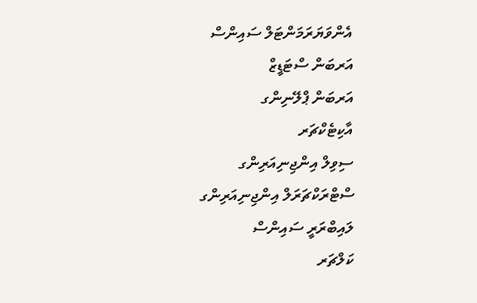އެންވަޔަރަމަންޓަލް ސައިންސް
އަރބަން ސްޓަޑީޒް
އަރބަން ޕްލޭނިންގ
އާކިޓެކްޗަރ
ސިވިލް އިންޖިނިއަރިންގ
ސްޓްރަކްޗަރަލް އިންޖިނިއަރިންގ
ލައިބްރަރީ ސައިންސް
ކަލްޗަރ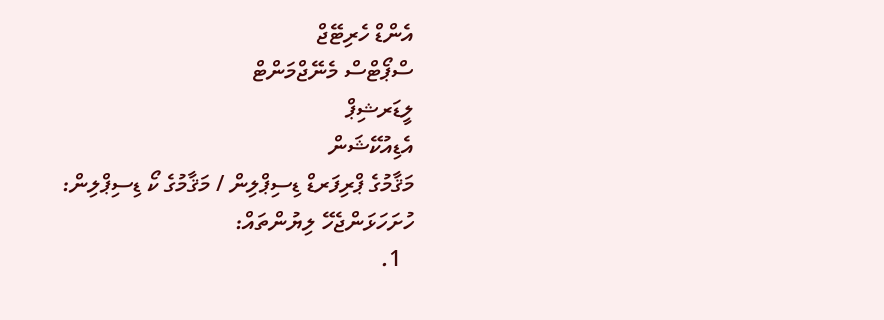އެންޑް ހެރިޓޭޖް
ސްޕޯޓްސް މެނޭޖްމަންޓް
ލީޑަރޝިޕް
އެޑިއުކޭޝަން
މަޤާމުގެ ޕްރިފަރޑް ޑިސިޕްލިން / މަޤާމުގެ ކޯ ޑިސިޕްލިން:
ހުށަހަޅަންޖެހޭ ލިޔުންތައް:
  1.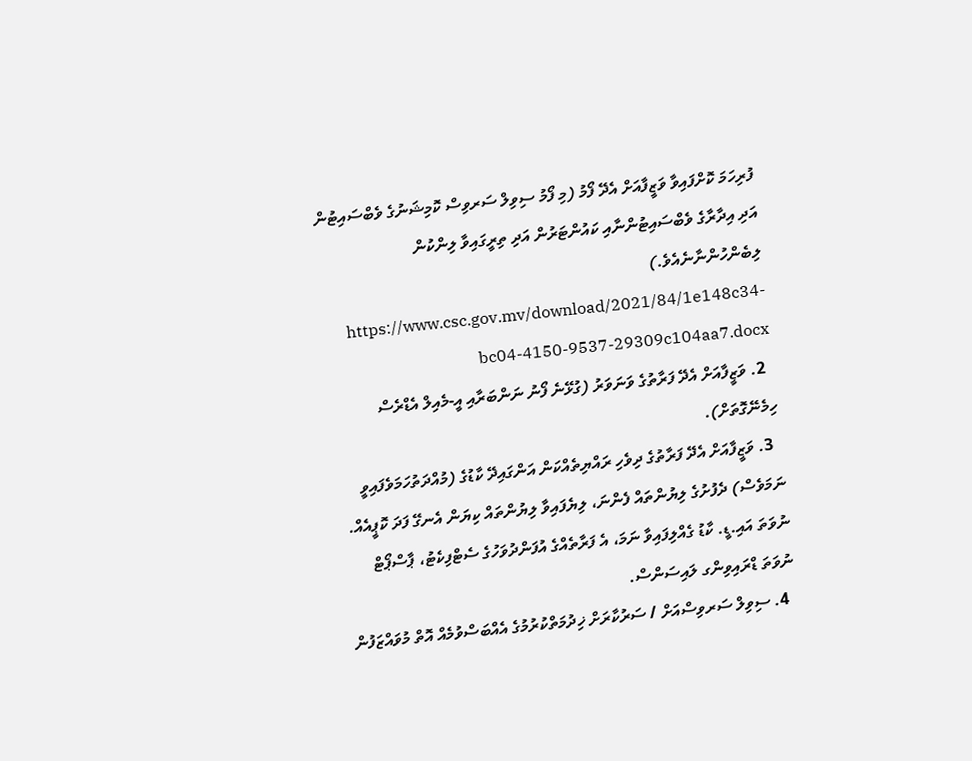ފުރިހަމަ ކޮށްފައިވާ ވަޒީފާއަށް އެދޭ ފޯމު (މި ފޯމު ސިވިލް ސަރވިސް ކޮމިޝަނުގެ ވެބްސައިޓުން އަދި އިދާރާގެ ވެބްސައިޓުންނާއި ކައުންޓަރުން އަދި ތިރީގައިވާ ލިންކުން ލިބެންހުންނާނެއެވެ.) https://www.csc.gov.mv/download/2021/84/1e148c34-bc04-4150-9537-29309c104aa7.docx
  2. ވަޒީފާއަށް އެދޭ ފަރާތުގެ ވަނަވަރު (ގުޅޭނެ ފޯނު ނަންބަރާއި އީ-މެއިލް އެޑްރެސް ހިމެނޭގޮތަށް).
  3. ވަޒީފާއަށް އެދޭ ފަރާތުގެ ދިވެހި ރައްޔިތެއްކަން އަންގައިދޭ ކާޑުގެ (މުއްދަތުހަމަވެފައިވީ ނަމަވެސް) ދެފުށުގެ ލިޔުންތައް ފެންނަ، ލިޔެފައިވާ ލިޔުންތައް ކިޔަން އެނގޭ ފަދަ ކޮޕީއެއް. ނުވަތަ އައި.ޑީ. ކާޑު ގެއްލިފައިވާ ނަމަ، އެ ފަރާތެއްގެ އުފަންދުވަހުގެ ސެޓްފިކެޓު، ޕާސްޕޯޓް ނުވަތަ ޑްރައިވިންގ ލައިސަންސް.
  4. ސިވިލް ސަރވިސްއަށް / ސަރުކާރަށް ޚިދުމަތްކުރުމުގެ އެއްބަސްވުމެއް އޮތް މުވައްޒަފުން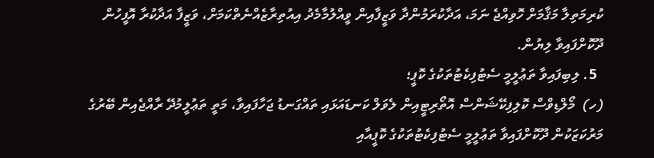ކުރިމަތިލާ މަޤާމަށް ހޮވިއްޖެ ނަމަ، އަދާކުރަމުންދާ ވަޒީފާއިން ވީއްލުމާމެދު އިއުތިރާޒެއްނެތްކަމަށް، ވަޒީފާ އަދާކުރާ އޮފީހުން ދޫކޮށްފައިވާ ލިޔުން.
  5. ލިބިފައިވާ ތަޢުލީމީ ސެޓުފިކެޓުތަކުގެ ކޮޕީ؛
(ހ)  މޯލްޑިވްސް ކޮލިފިކޭޝަންސް އޮތޯރިޓީއިން ލެވަލް ކަނޑައަޅައި ތައްގަނޑު ޖަހާފައިވާ، މަތީ ތަޢުލީމުދޭ ރާއްޖެއިން ބޭރުގެ މަރުކަޒަކުން ދޫކޮށްފައިވާ ތަޢުލީމީ ސެޓުފިކެޓުތަކުގެ ކޮޕީއާއި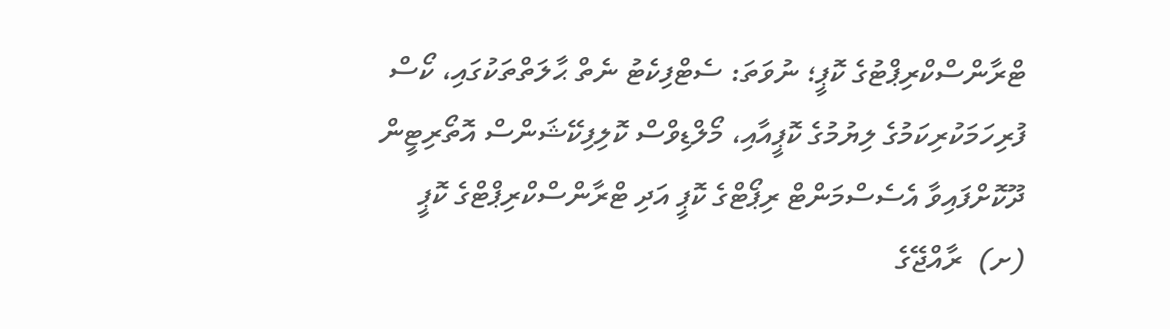ޓްރާންސްކްރިޕްޓުގެ ކޮޕީ؛ ނުވަތަ: ސެޓްފިކެޓު ނެތް ޙާލަތްތަކުގައި، ކޯސް ފުރިހަމަކުރިކަމުގެ ލިޔުމުގެ ކޮޕީއާއި، މޯލްޑިވްސް ކޮލިފިކޭޝަންސް އޮތޯރިޓީން ދޫކޮށްފައިވާ އެސެސްމަންޓް ރިޕޯޓްގެ ކޮޕީ އަދި ޓްރާންސްކްރިޕްޓްގެ ކޮޕީ
(ށ)  ރާއްޖޭގެ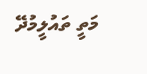މަތީ ތައުލީމުދޭ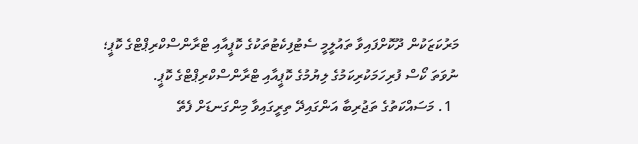މަރުކަޒަކުން ދޫކޮށްފައިވާ ތައުލީމީ ސެޓުފިކެޓުތަކުގެ ކޮޕީއާއި ޓްރާންސްކްރިޕްޓްގެ ކޮޕީ؛ ނުވަތަ ކޯސް ފުރިހަމަކުރިކަމުގެ ލިޔުމުގެ ކޮޕީއާއި ޓްރާންސްކްރިޕްޓްގެ ކޮޕީ.
  1. މަސައްކަތުގެ ތަޖުރިބާ އަންގައިދޭ ތިރީގައިވާ މިންގަނޑަށް ފެތޭ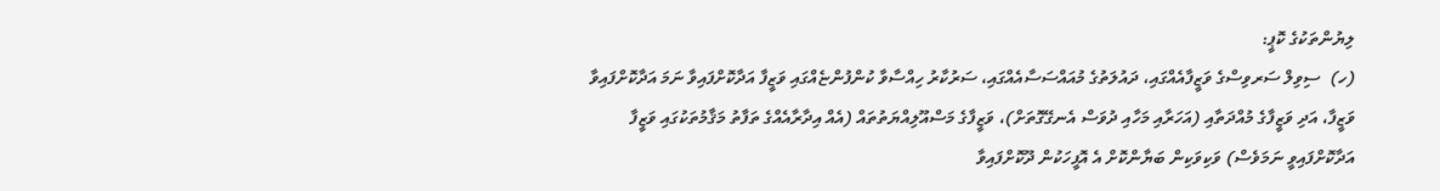ލިޔުންތަކުގެ ކޮޕީ:
(ހ)  ސިވިލް ސަރވިސްގެ ވަޒީފާއެއްގައި، ދައުލަތުގެ މުއައްސަސާއެއްގައި، ސަރުކާރު ހިއްސާވާ ކުންފުންޏެއްގައި ވަޒީފާ އަދާކޮށްފައިވާ ނަމަ އަދާކޮށްފައިވާ ވަޒީފާ، އަދި ވަޒީފާގެ މުއްދަތާއި (އަހަރާއި މަހާއި ދުވަސް އެނގޭގޮތަށް)، ވަޒީފާގެ މަސްއޫލިއްޔަތުތައް (އެއް އިދާރާއެއްގެ ތަފާތު މަޤާމުތަކުގައި ވަޒީފާ އަދާކޮށްފައިވީ ނަމަވެސް) ވަކިވަކިން ބަޔާންކޮށް އެ އޮފީހަކުން ދޫކޮށްފައިވާ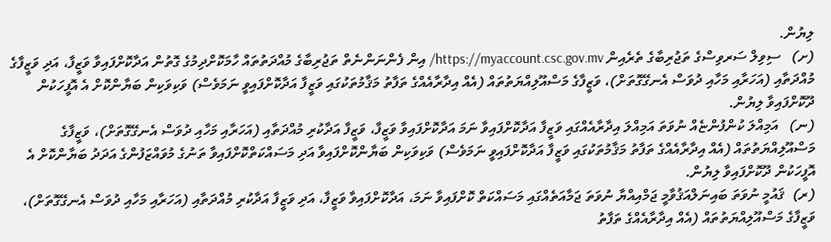ލިޔުން.
(ށ)   ސިވިލް ސަރވިސްގެ ތަޖުރިބާގެ ތެރެއިން https://myaccount.csc.gov.mv/ އިން ފެންނަންނެތް ތަޖުރިބާގެ މުއްދަތުތައް ހާމަކޮށްދިމުގެ ގޮތުން އަދާކޮށްފައިވާ ވަޒީފާ، އަދި ވަޒީފާގެ މުއްދަތާއި (އަހަރާއި މަހާއި ދުވަސް އެނގޭގޮތަށް)، ވަޒީފާގެ މަސްއޫލިއްޔަތުތައް (އެއް އިދާރާއެއްގެ ތަފާތު މަޤާމުތަކުގައި ވަޒީފާ އަދާކޮށްފައިވީ ނަމަވެސް) ވަކިވަކިން ބަޔާންކޮށް އެ އޮފީހަކުން ދޫކޮށްފައިވާ ލިޔުން.
(ނ)   އަމިއްލަ ކުންފުންޏެއް ނުވަތަ އަމިއްލަ އިދާރާއެއްގައި ވަޒީފާ އަދާކޮށްފައިވާ ނަމަ އަދާކޮށްފައިވާ ވަޒީފާ، ވަޒީފާ އަދާކުރި މުއްދަތާއި (އަހަރާއި މަހާއި ދުވަސް އެނގޭގޮތަށް)، ވަޒީފާގެ މަސްއޫލިއްޔަތުތައް (އެއް އިދާރާއެއްގެ ތަފާތު މަޤާމުތަކުގައި ވަޒީފާ އަދާކޮށްފައިވީ ނަމަވެސް) ވަކިވަކިން ބަޔާންކޮށްފައިވާ އަދި މަސައްކަތްކޮށްފައިވާ ތަނުގެ މުވައްޒަފުންގެ އަދަދު ބަޔާންކޮށް އެ އޮފީހަކުން ދޫކޮށްފައިވާ ލިޔުން.
(ރ)  ޤައުމީ ނުވަތަ ބައިނަލްއަޤުވާމީ ޖަމްއިއްޔާ ނުވަތަ ޖަމާއަތެއްގައި މަސައްކަތް ކޮށްފައިވާ ނަމަ، އަދާކޮށްފައިވާ ވަޒީފާ، އަދި ވަޒީފާ އަދާކުރި މުއްދަތާއި (އަހަރާއި މަހާއި ދުވަސް އެނގޭގޮތަށް)، ވަޒީފާގެ މަސްއޫލިއްޔަތުތައް (އެއް އިދާރާއެއްގެ ތަފާތު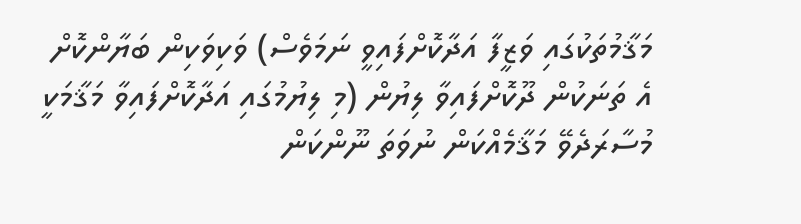މަޤާމުތަކުގައި ވަޒީފާ އަދާކޮށްފައިވީ ނަމަވެސް) ވަކިވަކިން ބަޔާންކޮށް އެ ތަނަކުން ދޫކޮށްފައިވާ ލިޔުން (މި ލިޔުމުގައި އަދާކޮށްފައިވާ މަޤާމަކީ މުސާރަދެވޭ މަޤާމެއްކަން ނުވަތަ ނޫންކަން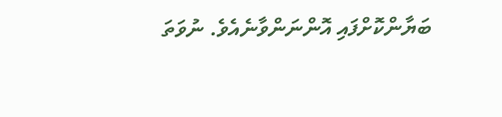ބަޔާންކޮށްފައި އޮންނަންވާނެއެވެ. ނުވަތަ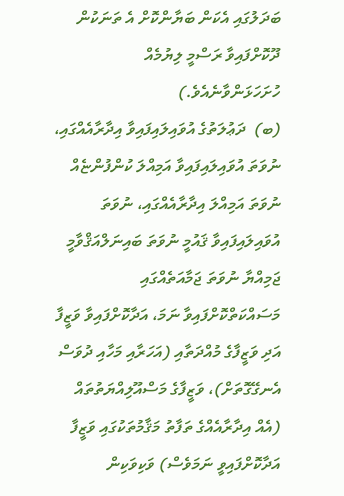ބަދަލުގައި އެކަން ބަޔާންކޮށް އެ ތަނަކުން ދޫކޮށްފައިވާ ރަސްމީ ލިޔުމެއް ހުށަހަޅަންވާނެއެވެ.)
(ބ)  ދަޢުލަތުގެ އުވައިލައިފައިވާ އިދާރާއެއްގައި، ނުވަތަ އުވައިލައިފައިވާ އަމިއްލަ ކުންފުންޏެއް ނުވަތަ އަމިއްލަ އިދާރާއެއްގައި، ނުވަތަ އުވައިލައިފައިވާ ޤައުމީ ނުވަތަ ބައިނަލްއަޤްވާމީ ޖަމިއްޔާ ނުވަތަ ޖަމާއަތެއްގައި މަސައްކަތްކޮށްފައިވާ ނަމަ، އަދާކޮށްފައިވާ ވަޒީފާ އަދި ވަޒީފާގެ މުއްދަތާއި (އަހަރާއި މަހާއި ދުވަސް އެނގޭގޮތަށް)، ވަޒީފާގެ މަސްއޫލިއްޔަތުތައް (އެއް އިދާރާއެއްގެ ތަފާތު މަޤާމުތަކުގައި ވަޒީފާ އަދާކޮށްފައިވީ ނަމަވެސް) ވަކިވަކިން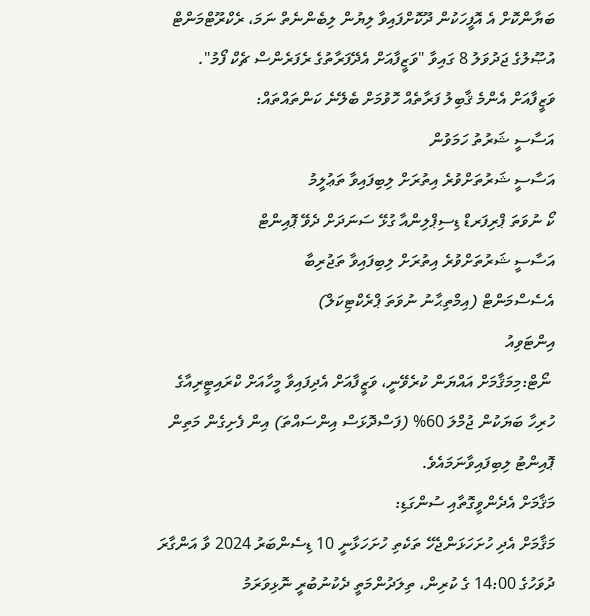ބަޔާންކޮށް އެ އޮފީހަކުން ދޫކޮށްފައިވާ ލިޔުން ލިބެންނެތް ނަމަ، ރެކްރޫޓްމަންޓް އުޞޫލުގެ ޖަދުވަލު 8 ގައިވާ "ވަޒީފާއަށް އެދޭފަރާތުގެ ރެފަރެންސް ޗެކް ފޯމު".
ވަޒީފާއަށް އެންމެ ޤާބިލު ފަރާތެއް ހޮވުމަށް ބެލޭނެ ކަންތައްތައް:
އަސާސީ ޝަރުތު ހަމަވުން
އަސާސީ ޝަރުތަށްވުރެ އިތުރަށް ލިބިފައިވާ ތަޢުލީމު
ކޯ ނުވަތަ ޕްރިފަރޑް ޑިސިޕްލިންއާ ގުޅޭ ސަނަދަށް ދެވޭ ޕޮއިންޓް
އަސާސީ ޝަރުތަށްވުރެ އިތުރަށް ލިބިފައިވާ ތަޖުރިބާ
އެސެސްމަންޓް (އިމްތިޙާނު ނުވަތަ ޕްރެކްޓިކަލް)
އިންޓަވިއު
 ނޯޓް:މިމަޤާމަށް އައްޔަން ކުރެވޭނީ، ވަޒީފާއަށް އެދިފައިވާ މީހާއަށް ކްރައިޓީރިއާގެ ހުރިހާ ބަޔަކުން ޖުމްލަ 60% (ފަސްދޮޅަސް އިންސައްތަ) އިން ފެށިގެން މަތިން ޕޮއިންޓު ލިބިފައިވާނަމައެވެ.
މަޤާމަށް އެދެންވީގޮތާއި ސުންގަޑި:
މަޤާމަށް އެދި ހުށަހަޅަންޖެހޭ ތަކެތި ހުށަހަޅާނީ 10 ޑިސެންބަރު 2024 ވާ އަންގާރަ ދުވަހުގެ 14:00 ގެ ކުރިން، ތިލަދުންމަތީ ދެކުނުބުރީ ނޮޅިވަރަމު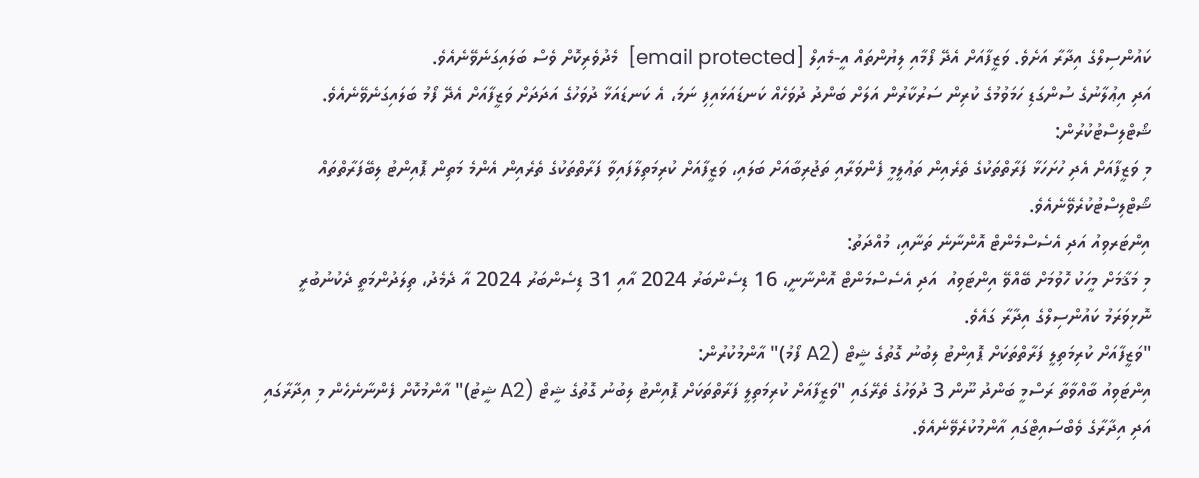ކައުންސިލްގެ އިދާރާ އަށެވެ. ވަޒީފާއަށް އެދޭ ފޯމާއި ލިޔުންތައް އީ-މެއިލް [email protected]  މެދުވެރިކޮށް ވެސް ބަލައިގަނެވޭނެއެވެ.
އަދި އިޢުލާނުގެ ސުންގަޑި ހަމަވުމުގެ ކުރިން ސަރުކާރުން އަލަށް ބަންދު ދުވަހެއް ކަނޑައަޅައިފި ނަމަ، އެ ކަނޑައަޅާ ދުވަހުގެ އަދަދަށް ވަޒީފާއަށް އެދޭ ފޯމު ބަލައިގަނެވޭނެއެވެ.
ޝޯޓްލިސްޓުކުރުން:
މި ވަޒީފާއަށް އެދި ހުށަހަޅާ ފަރާތްތަކުގެ ތެރެއިން ތަޢުލީމީ ފެންވަރާއި ތަޖުރިބާއަށް ބަލައި، ވަޒީފާއަށް ކުރިމަތިލާފައިވާ ފަރާތްތަކުގެ ތެރެއިން އެންމެ މަތިން ޕޮއިންޓު ލިބޭފަރާތްތައް ޝޯޓްލިސްޓުކުރެވޭނެއެވެ.
އިންޓަރވިއު އަދި އެސެސްމެންޓް އޮންނާނެ ތަނާއި، މުއްދަތު:
މި މަޤާމަށް މީހަކު ހޮވުމަށް ބޭއްވޭ އިންޓަވިއު  އަދި އެސެސްމަންޓް އޮންނާނީ، 16 ޑިސެންބަރު 2024 އާއި 31 ޑިސެންބަރު 2024 އާ ދެމެދު، ތިލަދުންމަތީ ދެކުނުބުރީ ނޮޅިވަރަމު ކައުންސިލްގެ އިދާރާ ގައެވެ.
"ވަޒީފާއަށް ކުރިމަތިލީ ފަރާތްތަކަށް ޕޮއިންޓު ލިބުނު ގޮތުގެ ޝީޓް (A2 ފޯމު)" އާންމުކުރުން:
އިންޓަވިއު ބާއްވާތާ ރަސްމީ ބަންދު ނޫން 3 ދުވަހުގެ ތެރޭގައި "ވަޒީފާއަށް ކުރިމަތިލީ ފަރާތްތަކަށް ޕޮއިންޓު ލިބުނު ގޮތުގެ ޝީޓް (A2 ޝީޓު)" އާންމުކޮށް ފެންނާނެހެން މި އިދާރާގައި އަދި އިދާރާގެ ވެބްސައިޓްގައި އާންމުކުރެވޭނެއެވެ.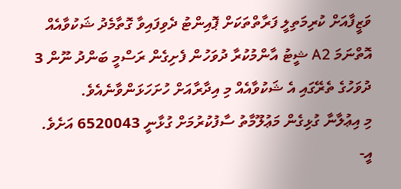ވަޒީފާއަށް ކުރިމަތިލީ ފަރާތްތަކަށް ޕޮއިންޓު ދެވިފައިވާ ގޮތާމެދު ޝަކުވާއެއް އޮތްނަމަ A2 ޝީޓު އާންމުކުރާ ދުވަހުން ފެށިގެން ރަސްމީ ބަންދު ނޫން 3 ދުވަހުގެ ތެރޭގައި އެ ޝަކުވާއެއް މި އިދާރާއަށް ހުށަހަޅަންވާނެއެވެ.
މި އިޢުލާނާ ގުޅިގެން މަޢުލޫމާތު ސާފުކުރުމަށް ގުޅާނީ 6520043 އަށެވެ. އީ-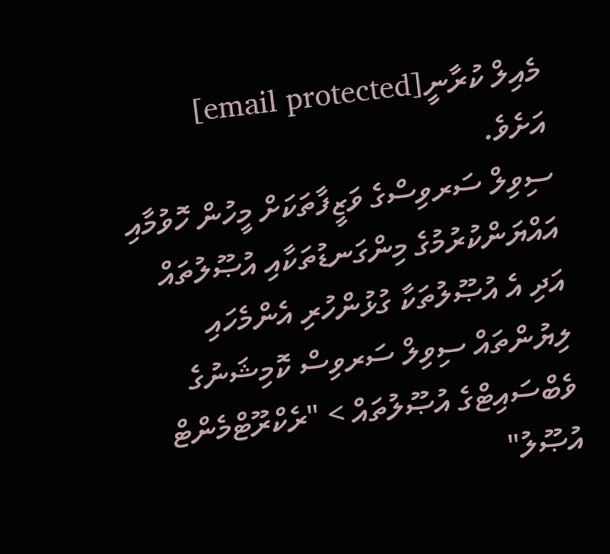މެއިލް ކުރާނީ[email protected]  އަށެވެ.
ސިވިލް ސަރވިސްގެ ވަޒީފާތަކަށް މީހުން ހޮވުމާއި އައްޔަންކުރުމުގެ މިންގަނޑުތަކާއި އުޞޫލުތައް އަދި އެ އުޞޫލުތަކާ ގުޅުންހުރި އެންމެހައި ލިޔުންތައް ސިވިލް ސަރވިސް ކޮމިޝަނުގެ ވެބްސައިޓްގެ އުޞޫލުތައް > "ރެކްރޫޓްމެންޓް އުޞޫލު"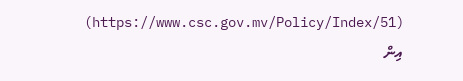(https://www.csc.gov.mv/Policy/Index/51) އިން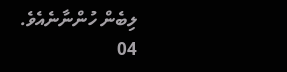ލިބެން ހުންނާނެއެވެ.
04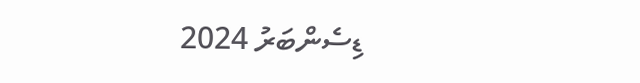ޑިސެންބަރު 2024